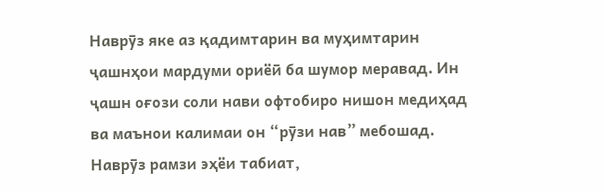Наврӯз яке аз қадимтарин ва муҳимтарин ҷашнҳои мардуми ориёӣ ба шумор меравад. Ин ҷашн оғози соли нави офтобиро нишон медиҳад ва маънои калимаи он “рӯзи нав” мебошад. Наврӯз рамзи эҳёи табиат,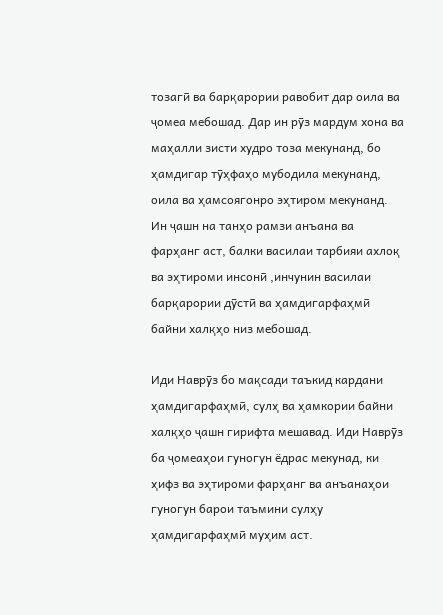тозагӣ ва барқарории равобит дар оила ва ҷомеа мебошад. Дар ин рӯз мардум хона ва маҳалли зисти худро тоза мекунанд, бо ҳамдигар тӯҳфаҳо мубодила мекунанд, оила ва ҳамсоягонро эҳтиром мекунанд. Ин ҷашн на танҳо рамзи анъана ва фарҳанг аст, балки василаи тарбияи ахлоқ ва эҳтироми инсонӣ ,инчунин василаи барқарории дӯстӣ ва ҳамдигарфаҳмӣ байни халқҳо низ мебошад.

Иди Наврӯз бо мақсади таъкид кардани ҳамдигарфаҳмӣ, сулҳ ва ҳамкории байни халқҳо ҷашн гирифта мешавад. Иди Наврӯз ба ҷомеаҳои гуногун ёдрас мекунад, ки ҳифз ва эҳтироми фарҳанг ва анъанаҳои гуногун барои таъмини сулҳу ҳамдигарфаҳмӣ муҳим аст.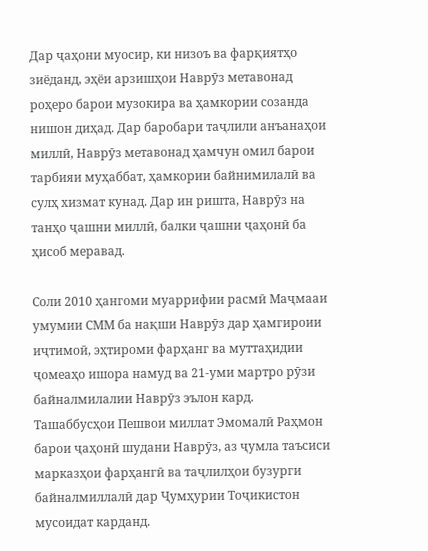Дар ҷаҳони муосир, ки низоъ ва фарқиятҳо зиёданд, эҳёи арзишҳои Наврӯз метавонад роҳеро барои музокира ва ҳамкории созанда нишон диҳад. Дар баробари таҷлили анъанаҳои миллӣ, Наврӯз метавонад ҳамчун омил барои тарбияи муҳаббат, ҳамкории байнимилалӣ ва сулҳ хизмат кунад. Дар ин ришта, Наврӯз на танҳо ҷашни миллӣ, балки ҷашни ҷаҳонӣ ба ҳисоб меравад.

Соли 2010 ҳангоми муаррифии расмӣ Маҷмааи умумии СММ ба нақши Наврӯз дар ҳамгироии иҷтимоӣ, эҳтироми фарҳанг ва муттаҳидии ҷомеаҳо ишора намуд ва 21-уми мартро рӯзи байналмилалии Наврӯз эълон кард. Ташаббусҳои Пешвои миллат Эмомалӣ Раҳмон барои ҷаҳонӣ шудани Наврӯз, аз ҷумла таъсиси марказҳои фарҳангӣ ва таҷлилҳои бузурги байналмиллалӣ дар Ҷумҳурии Тоҷикистон мусоидат карданд.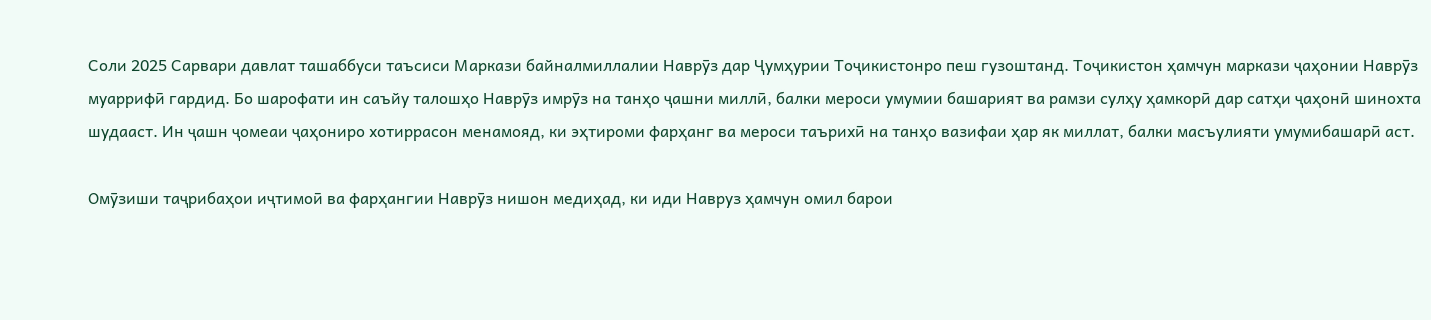Соли 2025 Сарвари давлат ташаббуси таъсиси Маркази байналмиллалии Наврӯз дар Ҷумҳурии Тоҷикистонро пеш гузоштанд. Тоҷикистон ҳамчун маркази ҷаҳонии Наврӯз муаррифӣ гардид. Бо шарофати ин саъйу талошҳо Наврӯз имрӯз на танҳо ҷашни миллӣ, балки мероси умумии башарият ва рамзи сулҳу ҳамкорӣ дар сатҳи ҷаҳонӣ шинохта шудааст. Ин ҷашн ҷомеаи ҷаҳониро хотиррасон менамояд, ки эҳтироми фарҳанг ва мероси таърихӣ на танҳо вазифаи ҳар як миллат, балки масъулияти умумибашарӣ аст.

Омӯзиши таҷрибаҳои иҷтимоӣ ва фарҳангии Наврӯз нишон медиҳад, ки иди Навруз ҳамчун омил барои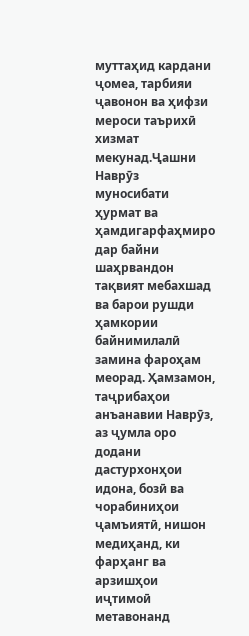муттаҳид кардани ҷомеа, тарбияи ҷавонон ва ҳифзи мероси таърихӣ хизмат мекунад.Ҷашни Наврӯз муносибати ҳурмат ва ҳамдигарфаҳмиро дар байни шаҳрвандон тақвият мебахшад ва барои рушди ҳамкории байнимилалӣ замина фароҳам меорад. Ҳамзамон, таҷрибаҳои анъанавии Наврӯз, аз ҷумла оро додани дастурхонҳои идона, бозӣ ва чорабиниҳои ҷамъиятӣ, нишон медиҳанд, ки фарҳанг ва арзишҳои иҷтимоӣ метавонанд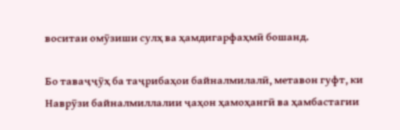воситаи омӯзиши сулҳ ва ҳамдигарфаҳмӣ бошанд.

Бо таваҷҷӯҳ ба таҷрибаҳои байналмилалӣ, метавон гуфт, ки Наврӯзи байналмиллалии ҷаҳон ҳамоҳангӣ ва ҳамбастагии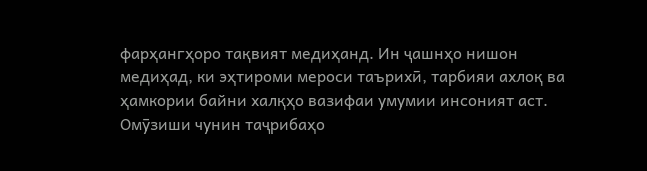фарҳангҳоро тақвият медиҳанд. Ин ҷашнҳо нишон медиҳад, ки эҳтироми мероси таърихӣ, тарбияи ахлоқ ва ҳамкории байни халқҳо вазифаи умумии инсоният аст. Омӯзиши чунин таҷрибаҳо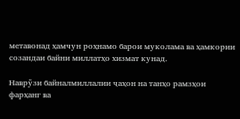метавонад ҳамчун роҳнамо барои муколама ва ҳамкории созандаи байни миллатҳо хизмат кунад.

Наврӯзи байналмиллалии ҷаҳон на танҳо рамзҳои фарҳанг ва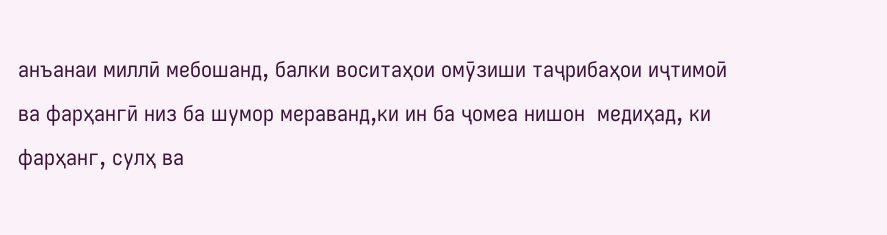анъанаи миллӣ мебошанд, балки воситаҳои омӯзиши таҷрибаҳои иҷтимоӣ ва фарҳангӣ низ ба шумор мераванд,ки ин ба ҷомеа нишон  медиҳад, ки фарҳанг, сулҳ ва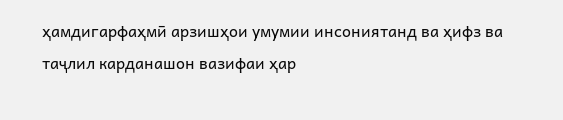ҳамдигарфаҳмӣ арзишҳои умумии инсониятанд ва ҳифз ва таҷлил карданашон вазифаи ҳар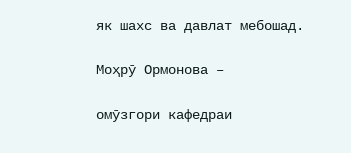як шахс ва давлат мебошад.

Моҳрӯ Ормонова –

омӯзгори кафедраи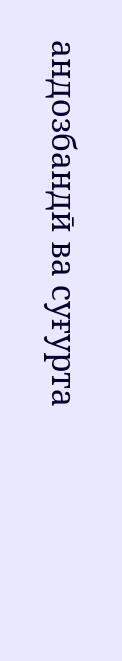андозбандӣ ва суғурта